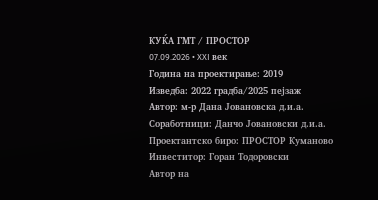КУЌА ГМТ / ПРОСТОР
07.09.2026 • XXI век
Година на проектирање: 2019
Изведба: 2022 градба/2025 пејзаж
Автор: м-р Дана Јовановска д.и.а.
Соработници: Данчо Јовановски д.и.а.
Проектантско биро: ПРОСТОР Куманово
Инвеститор: Горан Тодоровски
Автор на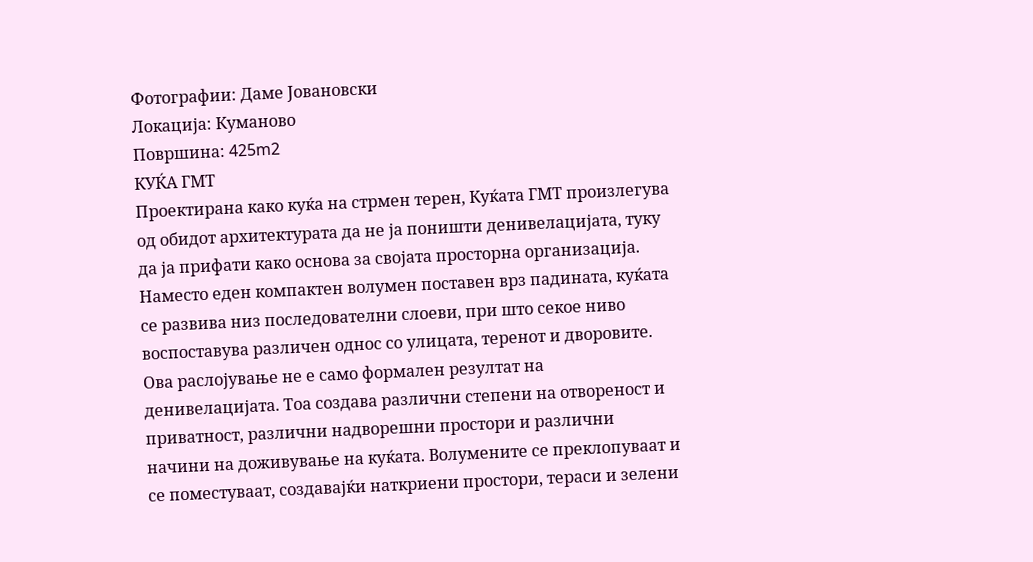Фотографии: Даме Јовановски
Локација: Куманово
Површина: 425m2
КУЌА ГМТ
Проектирана како куќа на стрмен терен, Куќата ГМТ произлегува од обидот архитектурата да не ја поништи денивелацијата, туку да ја прифати како основа за својата просторна организација. Наместо еден компактен волумен поставен врз падината, куќата се развива низ последователни слоеви, при што секое ниво воспоставува различен однос со улицата, теренот и дворовите.
Ова раслојување не е само формален резултат на денивелацијата. Тоа создава различни степени на отвореност и приватност, различни надворешни простори и различни начини на доживување на куќата. Волумените се преклопуваат и се поместуваат, создавајќи наткриени простори, тераси и зелени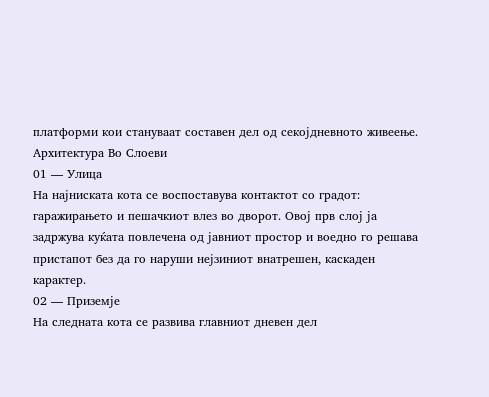платформи кои стануваат составен дел од секојдневното живеење.
Архитектура Во Слоеви
01 — Улица
На најниската кота се воспоставува контактот со градот: гаражирањето и пешачкиот влез во дворот. Овој прв слој ја задржува куќата повлечена од јавниот простор и воедно го решава пристапот без да го наруши нејзиниот внатрешен, каскаден карактер.
02 — Приземје
На следната кота се развива главниот дневен дел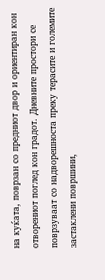на куќата, поврзан со предниот двор и ориентиран кон отворениот поглед кон градот. Дневните простори се поврзуваат со надворешноста преку терасите и големите застаклени површини,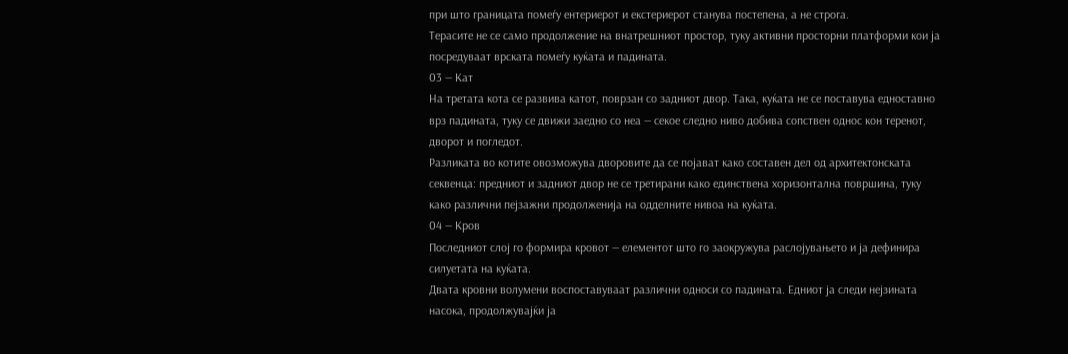при што границата помеѓу ентериерот и екстериерот станува постепена, а не строга.
Терасите не се само продолжение на внатрешниот простор, туку активни просторни платформи кои ја посредуваат врската помеѓу куќата и падината.
03 — Кат
На третата кота се развива катот, поврзан со задниот двор. Така, куќата не се поставува едноставно врз падината, туку се движи заедно со неа — секое следно ниво добива сопствен однос кон теренот, дворот и погледот.
Разликата во котите овозможува дворовите да се појават како составен дел од архитектонската секвенца: предниот и задниот двор не се третирани како единствена хоризонтална површина, туку како различни пејзажни продолженија на одделните нивоа на куќата.
04 — Кров
Последниот слој го формира кровот — елементот што го заокружува раслојувањето и ја дефинира силуетата на куќата.
Двата кровни волумени воспоставуваат различни односи со падината. Едниот ја следи нејзината насока, продолжувајќи ја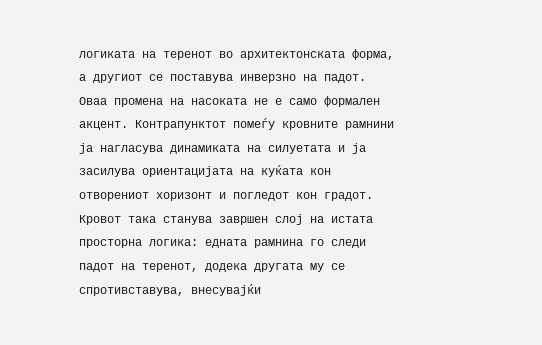логиката на теренот во архитектонската форма, а другиот се поставува инверзно на падот.
Оваа промена на насоката не е само формален акцент. Контрапунктот помеѓу кровните рамнини ја нагласува динамиката на силуетата и ја засилува ориентацијата на куќата кон отворениот хоризонт и погледот кон градот. Кровот така станува завршен слој на истата просторна логика: едната рамнина го следи падот на теренот, додека другата му се спротивставува, внесувајќи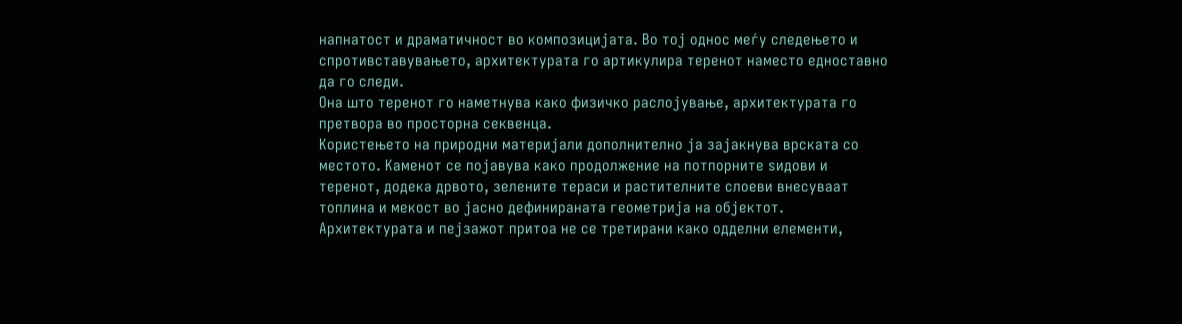напнатост и драматичност во композицијата. Во тој однос меѓу следењето и спротивставувањето, архитектурата го артикулира теренот наместо едноставно да го следи.
Она што теренот го наметнува како физичко раслојување, архитектурата го претвора во просторна секвенца.
Користењето на природни материјали дополнително ја зајакнува врската со местото. Каменот се појавува како продолжение на потпорните ѕидови и теренот, додека дрвото, зелените тераси и растителните слоеви внесуваат топлина и мекост во јасно дефинираната геометрија на објектот. Архитектурата и пејзажот притоа не се третирани како одделни елементи,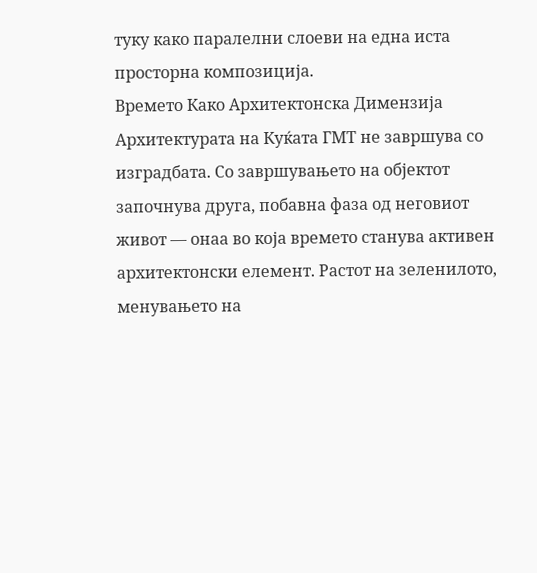туку како паралелни слоеви на една иста просторна композиција.
Времето Како Архитектонска Димензија
Архитектурата на Куќата ГМТ не завршува со изградбата. Со завршувањето на објектот започнува друга, побавна фаза од неговиот живот — онаа во која времето станува активен архитектонски елемент. Растот на зеленилото, менувањето на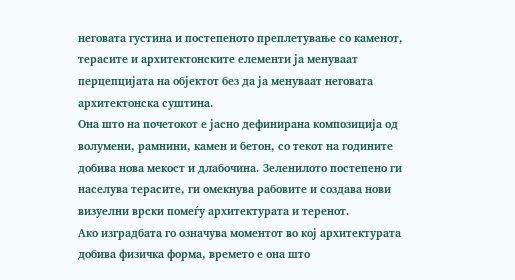неговата густина и постепеното преплетување со каменот, терасите и архитектонските елементи ја менуваат перцепцијата на објектот без да ја менуваат неговата архитектонска суштина.
Она што на почетокот е јасно дефинирана композиција од волумени, рамнини, камен и бетон, со текот на годините добива нова мекост и длабочина. Зеленилото постепено ги населува терасите, ги омекнува рабовите и создава нови визуелни врски помеѓу архитектурата и теренот.
Ако изградбата го означува моментот во кој архитектурата добива физичка форма, времето е она што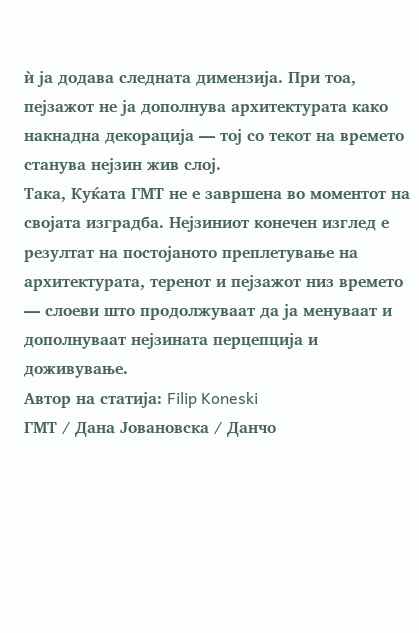ѝ ја додава следната димензија. При тоа, пејзажот не ја дополнува архитектурата како накнадна декорација — тој со текот на времето станува нејзин жив слој.
Така, Куќата ГМТ не е завршена во моментот на својата изградба. Нејзиниот конечен изглед е резултат на постојаното преплетување на архитектурата, теренот и пејзажот низ времето — слоеви што продолжуваат да ја менуваат и дополнуваат нејзината перцепција и доживување.
Автор на статија: Filip Koneski
ГМТ / Дана Јовановска / Данчо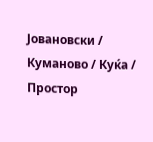Јовановски / Куманово / Куќа / Простор